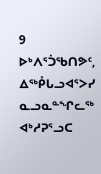9 ᐅᒃᐱᕐᑑᖃᑎᕗᑦ, ᐃᖅᑬᒐᓗᐊᕐᐳᓯ ᓇᓗᓇᓐᖏᓚᖅ ᐊᒃᓱᕈᕐᓗᑕ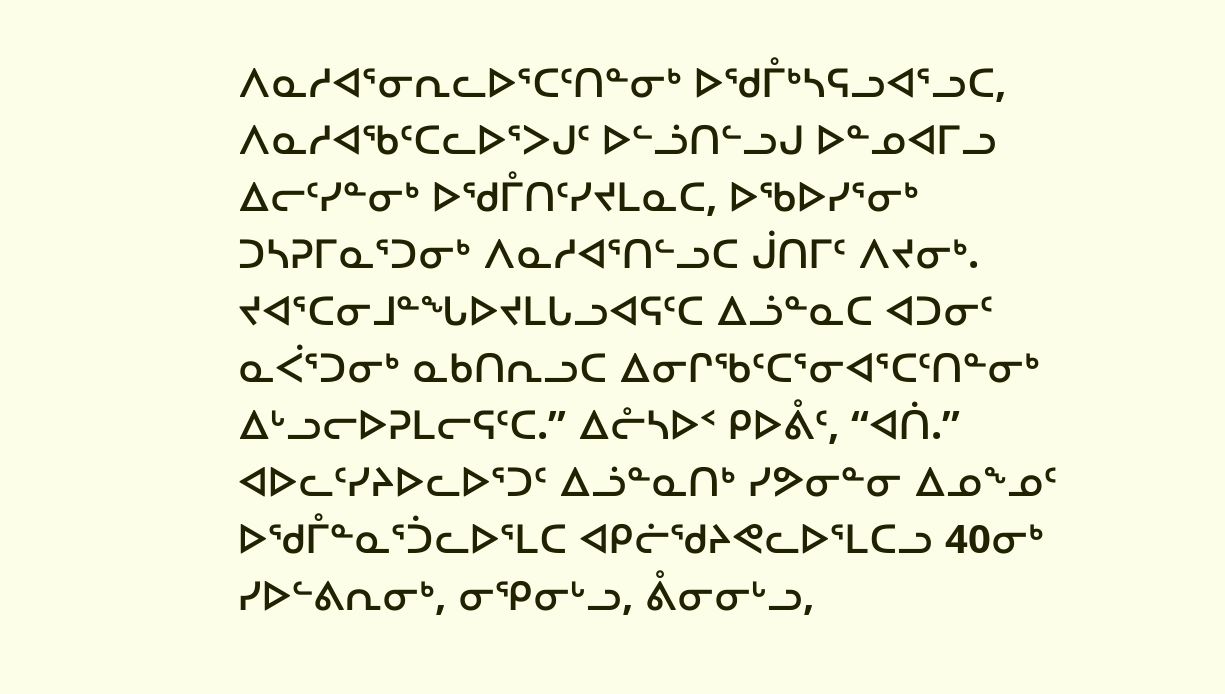ᐱᓇᓱᐊᕐᓂᕆᓚᐅᕐᑕᑦᑎᓐᓂᒃ ᐅᖁᒤᒃᓴᕋᓗᐊᕐᓗᑕ, ᐱᓇᓱᐊᖃᑦᑕᓚᐅᕐᐳᒍᑦ ᐅᓪᓘᑎᓪᓗᒍ ᐅᓐᓄᐊᒥᓗ ᐃᓕᑦᓯᓐᓂᒃ ᐅᖁᒤᑎᑦᓯᔪᒪᓇᑕ, ᐅᖃᐅᓯᕐᓂᒃ ᑐᓴᕈᒥᓇᕐᑐᓂᒃ ᐱᓇᓱᐊᕐᑎᓪᓗᑕ ᒎᑎᒥᑦ ᐱᔪᓂᒃ.
ᔪᐊᕐᑕᓂᒧᓐᖓᐅᔪᒪᒐᓗᐊᕋᑦᑕ ᐃᓘᓐᓇᑕ ᐊᑐᓂᑦ ᓇᐹᕐᑐᓂᒃ ᓇᑲᑎᕆᓗᑕ ᐃᓂᒋᖃᑦᑕᕐᓂᐊᕐᑕᑦᑎᓐᓂᒃ ᐃᒡᓗᓕᐅᕈᒪᓕᕋᑦᑕ.” ᐃᓔᓴᐅᑉ ᑭᐅᕔᑦ, “ᐊᑏ.”
ᐊᐅᓚᑦᓯᔨᐅᓚᐅᕐᑐᑦ ᐃᓘᓐᓇᑎᒃ ᓯᕗᓂᓐᓂ ᐃᓄᖕᓄᑦ ᐅᖁᒤᓐᓇᕐᑑᓚᐅᕐᒪᑕ ᐊᑭᓖᖁᔨᕙᓚᐅᕐᒪᑕᓗ 40ᓂᒃ ᓯᐅᓪᕕᕆᓂᒃ, ᓂᕿᓂᒡᓗ, ᕔᓂᓂᒡᓗ,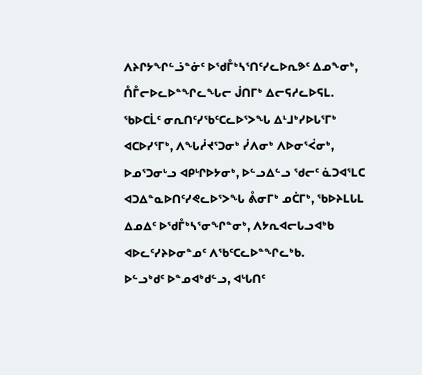ᐱᔨᒋᔭᖏᓪᓘᓐᓃᑦ ᐅᖁᒤᒃᓴᕐᑎᑦᓯᓚᐅᕆᕗᑦ ᐃᓄᖕᓂᒃ, ᑍᒤᓕᐅᓚᐅᓐᖏᓚᖓᓕ ᒎᑎᒥᒃ ᐃᓕᕋᓱᓚᐅᕋᒪ.
ᖃᐅᑕᒫᑦ ᓂᕆᑎᑦᓯᖃᑦᑕᓚᐅᕐᐳᖓ ᐃᒻᒧᒃᓯᐅᒐᕐᒥᒃ ᐊᑕᐅᓯᕐᒥᒃ, ᐱᖓᓲᔪᕐᑐᓂᒃ ᓰᐱᓂᒃ ᐱᐅᓂᕐᐹᓂᒃ, ᐅᓄᕐᑐᓂᒡᓗ ᐊᑭᒡᒋᐅᔭᓂᒃ, ᐅᓪᓗᐃᓪᓗ ᖁᓕᑦ ᓈᑐᐊᕐᒪᑕ ᐊᑐᐃᓐᓇᐅᑎᑦᓯᕙᓚᐅᕐᐳᖓ ᕔᓂᒥᒃ ᓄᑖᒥᒃ, ᖃᐅᔨᒪᒐᒪ ᐃᓄᐃᑦ ᐅᖁᒤᒃᓴᕐᓂᖏᓐᓂᒃ, ᐱᔭᕆᐊᓕᒐᓗᐊᒃᑲ ᐊᐅᓚᑦᓯᔨᐅᓂᓐᓄᑦ ᐱᖃᑦᑕᓚᐅᓐᖏᓚᒃᑲ.
ᐅᓪᓗᒃᑯᑦ ᐅᓐᓄᐊᒃᑯᓪᓗ, ᐊᒡᒐᑎᑦ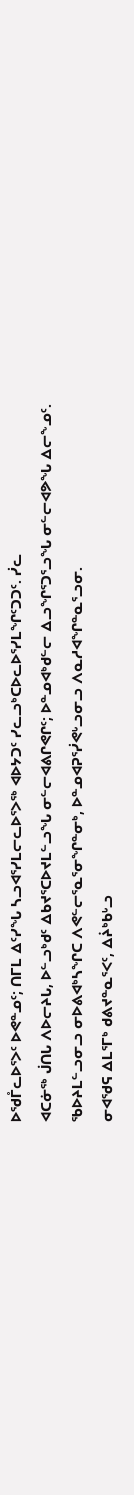ᐅᖁᒤᓚᐅᕐᐳᑦ ᐅᕙᓐᓄᑦ; ᑎᒥᒪ ᐃᑦᓯᖓ ᓴᓗᐊᕐᓯᒪᓕᓚᐅᕐᐳᖅ ᐊᐅᔭᑐᑦ ᓯᓚᓗᒃᑕᐅᓚᐅᕐᓯᒪᖏᑦᑐᑐᑦ. ᓰᓚ
ᐊᑕᓃᖅ ᒎᑎᒐ ᐱᐅᓕᔨᒐ, ᐅᓪᓗᒃᑯᑦ ᐃᑲᔪᕐᑕᐅᔪᒪᓪᓗᖓ ᓂᓪᓕᐊᕕᒋᕙᒋᑦ; ᐅᓐᓄᐊᒃᑯᓪᓕ ᐃᓗᖏᕐᑐᕐᓗᖓ ᓂᓪᓕᐊᕗᖓ ᐃᓕᖕᓄᑦ.
ᖃᐅᔨᒪᓪᓗᓂᓗ ᓂᐅᕕᐊᒃᓴᖏᑕ ᐱᕙᓪᓕᕐᓇᕐᓂᖏᓐᓂᒃ, ᐅᓐᓄᐊᕈᕐᓰᕙᒡᓗᓂᓗ ᐱᓇᓱᐊᖏᓐᓇᕐᓗᓂ.
ᓂᐊᖁᕋ ᐃᒪᕐᒥᒃ ᑯᕕᔪᓐᓇᕐᐸᑦ, ᐃᔩᒃᑲᒡᓗ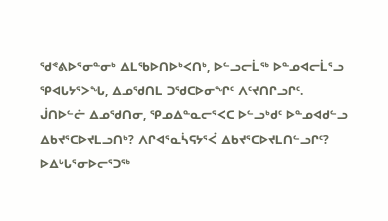ᖁᕝᕕᐅᕐᓂᓐᓂᒃ ᐃᒪᖃᐅᑎᐅᒃᐸᑎᒃ, ᐅᓪᓗᓕᒫᖅ ᐅᓐᓄᐊᓕᒫᕐᓗ ᕿᐊᒐᔭᕐᐳᖓ, ᐃᓄᖁᑎᒪ ᑐᖁᑕᐅᓂᖏᑦ ᐱᑦᔪᑎᒋᓗᒋᑦ.
ᒎᑎᐅᓪᓖ ᐃᓄᖁᑎᓂ, ᕿᓄᐃᓐᓇᓕᕐᐸᑕ ᐅᓪᓗᒃᑯᑦ ᐅᓐᓄᐊᑯᓪᓗ ᐃᑲᔪᕐᑕᐅᔪᒪᓗᑎᒃ? ᐱᒋᐊᕐᓇᓵᕋᔭᕐᐹ ᐃᑲᔪᕐᑕᐅᔪᒪᑎᓪᓗᒋᑦ?
ᐅᐃᒡᒐᕐᓂᐅᓕᕐᑐᖅ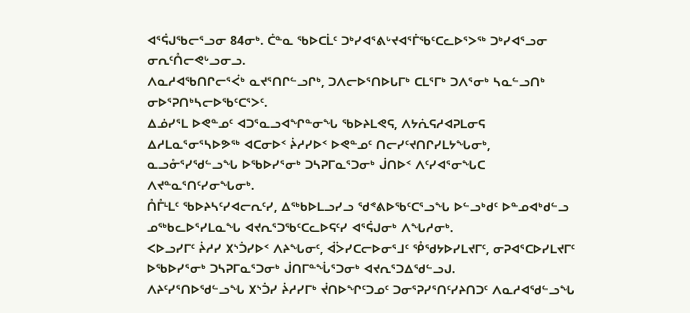ᐊᕐᕌᒍᖃᓕᕐᓗᓂ 84ᓂᒃ. ᑖᓐᓇ ᖃᐅᑕᒫᑦ ᑐᒃᓯᐊᕐᕕᒡᔪᐊᕐᒦᖃᑦᑕᓚᐅᕐᐳᖅ ᑐᒃᓯᐊᕐᓗᓂ ᓂᕆᑦᑍᓕᕙᒡᓗᓂᓗ.
ᐱᓇᓱᐊᖃᑎᒋᓕᕐᐹᒃ ᓇᔪᕐᑎᒋᓪᓗᒋᒃ, ᑐᐱᓕᐅᕐᑎᐅᒐᒥᒃ ᑕᒪᕐᒥᒃ ᑐᐱᕐᓂᒃ ᓴᓇᓪᓗᑎᒃ ᓂᐅᕐᕈᑎᒃᓴᓕᐅᖃᑦᑕᕐᐳᑦ.
ᐃᓅᓯᕐᒪ ᐅᕙᓐᓄᑦ ᐊᑐᕐᓇᓗᐊᖏᓐᓂᖓ ᖃᐅᔨᒪᕙᕋ, ᐱᔭᕇᕋᓱᐊᕈᒪᓂᕋ ᐃᓱᒪᓇᕐᓂᕐᓴᐅᕗᖅ ᐊᑕᓂᐅᑉ ᔩᓱᓯᐅᑉ ᐅᕙᓐᓄᑦ ᑎᓕᓯᑦᔪᑎᒋᓯᒪᔭᖓᓂᒃ, ᓇᓗᓁᕐᓯᖁᓪᓗᖓ ᐅᖃᐅᓯᕐᓂᒃ ᑐᓴᕈᒥᓇᕐᑐᓂᒃ ᒎᑎᐅᑉ ᐱᑦᓯᐊᕐᓂᖓᑕ ᐱᔪᓐᓇᕐᑎᑦᓯᓂᖓᓂᒃ.
ᑍᒤᒻᒪᑦ ᖃᐅᔨᓴᑦᓯᐊᓕᕆᑦᓯ, ᐃᖅᑲᐅᒪᓗᓯᓗ ᖁᕝᕕᐅᖃᑦᑕᕐᓗᖓ ᐅᓪᓗᒃᑯᑦ ᐅᓐᓄᐊᒃᑯᓪᓗ ᓄᖅᑲᓚᐅᕐᓯᒪᓇᖓ ᐊᔪᕆᕐᑐᖃᑦᑕᓚᐅᕋᑦᓯ ᐊᕐᕌᒍᓂᒃ ᐱᖓᓱᓂᒃ.
ᐸᐅᓗᓯᒥᑦ ᔩᓱᓯ ᙭ᔅᑑᓯᐅᑉ ᐱᔨᖓᓂᑦ, ᐋᐴᓯᑕᓕᐅᓂᕐᒧᑦ ᕾᖁᔭᐅᓯᒪᔪᒥᑦ, ᓂᕈᐊᕐᑕᐅᓯᒪᔪᒥᑦ ᐅᖃᐅᓯᕐᓂᒃ ᑐᓴᕈᒥᓇᕐᑐᓂᒃ ᒎᑎᒥᓐᖔᕐᑐᓂᒃ ᐊᔪᕆᕐᑐᐃᖁᓪᓗᒍ.
ᐱᔨᑦᓯᕐᑎᐅᖁᓪᓗᖓ ᙭ᔅᑑᓯ ᔩᓱᓯᒥᒃ ᔫᑎᐅᖏᑦᑐᓄᑦ ᑐᓂᕐᕈᓯᕐᑎᑦᓯᔨᑎᑐᑦ ᐱᓇᓱᐊᖁᓪᓗᖓ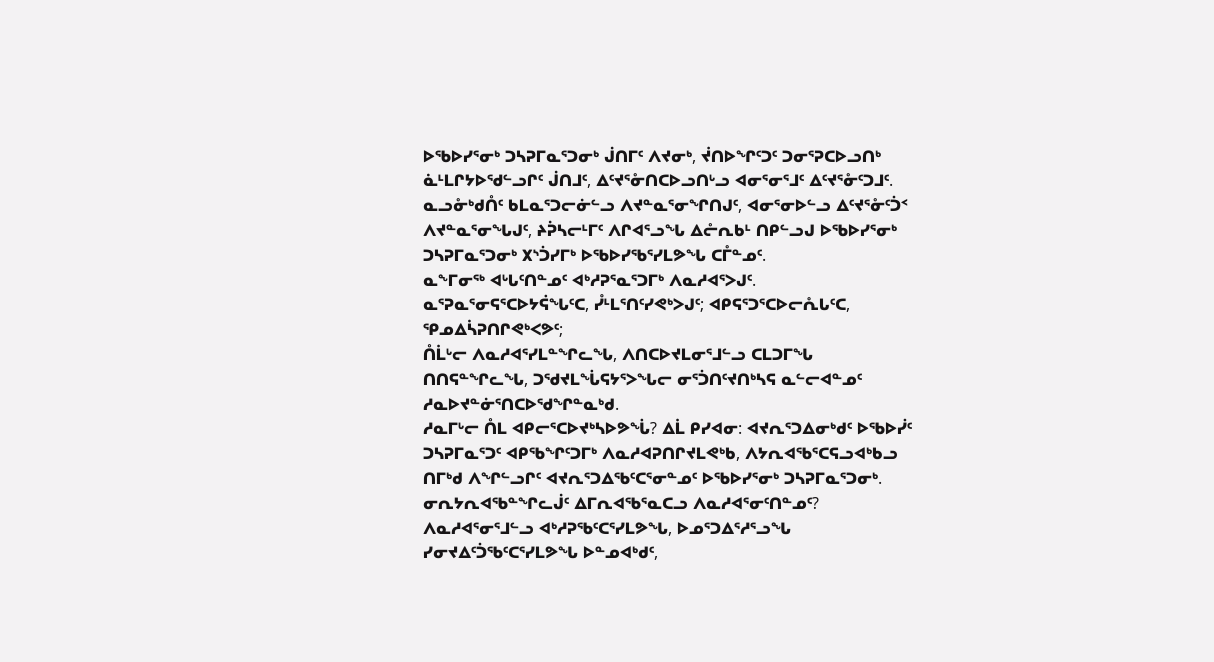ᐅᖃᐅᓯᕐᓂᒃ ᑐᓴᕈᒥᓇᕐᑐᓂᒃ ᒎᑎᒥᑦ ᐱᔪᓂᒃ, ᔫᑎᐅᖏᑦᑐᑦ ᑐᓂᕐᕈᑕᐅᓗᑎᒃ ᓈᒻᒪᒋᔭᐅᖁᓪᓗᒋᑦ ᒎᑎᒧᑦ, ᐃᑦᔪᕐᓁᑎᑕᐅᓗᑎᒡᓗ ᐊᓂᕐᓂᕐᒧᑦ ᐃᑦᔪᕐᓁᑦᑐᒧᑦ.
ᓇᓗᓁᒃᑯᑍᑦ ᑲᒪᓇᕐᑐᓕᓃᓪᓗ ᐱᔪᓐᓇᕐᓂᖏᑎᒍᑦ, ᐊᓂᕐᓂᐅᓪᓗ ᐃᑦᔪᕐᓁᑦᑑᑉ ᐱᔪᓐᓇᕐᓂᖓᒍᑦ, ᔨᕉᓴᓕᒻᒥᑦ ᐱᒋᐊᕐᓗᖓ ᐃᓔᕆᑲᒻ ᑎᑭᓪᓗᒍ ᐅᖃᐅᓯᕐᓂᒃ ᑐᓴᕈᒥᓇᕐᑐᓂᒃ ᙭ᔅᑑᓯᒥᒃ ᐅᖃᐅᓯᖃᕐᓯᒪᕗᖓ ᑕᒤᓐᓄᑦ.
ᓇᖕᒥᓂᖅ ᐊᒡᒐᑦᑎᓐᓄᑦ ᐊᒃᓱᕈᕐᓇᕐᑐᒥᒃ ᐱᓇᓱᐊᕐᐳᒍᑦ. ᓇᕐᕈᓇᕐᓂᕋᕐᑕᐅᔭᕌᖓᑦᑕ, ᓮᒻᒪᕐᑎᑦᓯᕙᒃᐳᒍᑦ; ᐊᑭᕋᕐᑐᕐᑕᐅᓕᕅᒐᑦᑕ, ᕿᓄᐃᓵᕈᑎᒋᕙᒃᐸᕗᑦ;
ᑍᒫᒡᓕ ᐱᓇᓱᐊᕐᓯᒪᓐᖏᓚᖓ, ᐱᑎᑕᐅᔪᒪᓂᕐᒧᓪᓗ ᑕᒪᑐᒥᖓ ᑎᑎᕋᓐᖏᓚᖓ, ᑐᖁᔪᒪᖔᕋᔭᕐᐳᖓᓕ ᓂᕐᑑᑎᑦᔪᑎᒃᓴᕋ ᓇᓪᓕᐊᓐᓄᑦ ᓱᓇᐅᔪᓐᓃᕐᑎᑕᐅᖁᖏᓐᓇᒃᑯ.
ᓱᓇᒥᒡᓕ ᑍᒪ ᐊᑭᓕᕐᑕᐅᔪᒃᓴᐅᕗᖔ? ᐃᒫ ᑭᓯᐊᓂ: ᐊᔪᕆᕐᑐᐃᓂᒃᑯᑦ ᐅᖃᐅᓰᑦ ᑐᓴᕈᒥᓇᕐᑐᑦ ᐊᑭᖃᖏᑦᑐᒥᒃ ᐱᓇᓱᐊᕈᑎᒋᔪᒪᕙᒃᑲ, ᐱᔭᕆᐊᖃᕐᑕᕋᓗᐊᒃᑲᓗ ᑎᒥᒃᑯ ᐱᖏᓪᓗᒋᑦ ᐊᔪᕆᕐᑐᐃᖃᑦᑕᕐᓂᓐᓄᑦ ᐅᖃᐅᓯᕐᓂᒃ ᑐᓴᕈᒥᓇᕐᑐᓂᒃ.
ᓂᕆᔭᕆᐊᖃᓐᖏᓚᒎᑦ ᐃᒥᕆᐊᖃᕐᓇᑕᓗ ᐱᓇᓱᐊᕐᓂᑦᑎᓐᓄᑦ?
ᐱᓇᓱᐊᕐᓂᕐᒧᓪᓗ ᐊᒃᓱᕈᖃᑦᑕᕐᓯᒪᕗᖓ, ᐅᓄᕐᑐᐃᕐᓱᕐᓗᖓ ᓯᓂᔪᐃᑦᑑᖃᑦᑕᕐᓯᒪᕗᖓ ᐅᓐᓄᐊᒃᑯᑦ,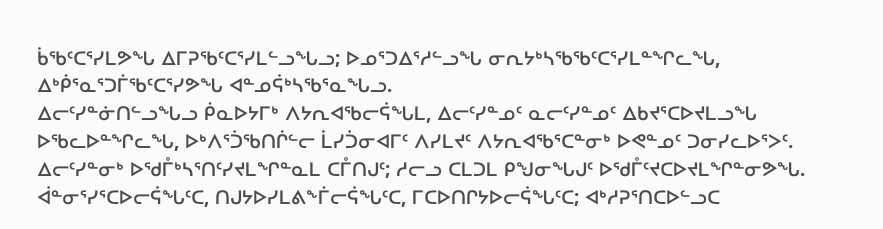ᑳᖃᑦᑕᕐᓯᒪᕗᖓ ᐃᒥᕈᖃᑦᑕᕐᓯᒪᓪᓗᖓᓗ; ᐅᓄᕐᑐᐃᕐᓱᓪᓗᖓ ᓂᕆᔭᒃᓴᖃᖃᑦᑕᕐᓯᒪᓐᖏᓚᖓ, ᐃᒃᑮᕐᓇᕐᑐᒦᖃᑦᑕᕐᓯᕗᖓ ᐊᓐᓄᕌᒃᓴᖃᕐᓇᖓᓗ.
ᐃᓕᑦᓯᓐᓃᑎᓪᓗᖓᓗ ᑮᓇᐅᔭᒥᒃ ᐱᔭᕆᐊᖃᓕᕌᖓᒪ, ᐃᓕᑦᓯᓐᓄᑦ ᓇᓕᑦᓯᓐᓄᑦ ᐃᑲᔪᕐᑕᐅᔪᒪᓗᖓ ᐅᖃᓚᐅᓐᖏᓚᖓ, ᐅᒃᐱᕐᑑᖃᑎᒌᓪᓕ ᒫᓯᑑᓂᐊᒥᑦ ᐱᓯᒪᔪᑦ ᐱᔭᕆᐊᖃᕐᑕᓐᓂᒃ ᐅᕙᓐᓄᑦ ᑐᓂᓯᓚᐅᕐᐳᑦ. ᐃᓕᑦᓯᓐᓂᒃ ᐅᖁᒤᒃᓴᕐᑎᑦᓯᔪᒪᖏᓐᓇᒪ ᑕᒤᑎᒍᑦ; ᓱᓕᓗ ᑕᒪᑐᒪ ᑭᖑᓂᖓᒍᑦ ᐅᖁᒤᑦᔪᑕᐅᔪᒪᖏᓐᓂᕗᖓ.
ᐋᓐᓂᕐᓯᕐᑕᐅᓕᕌᖓᑦᑕ, ᑎᒍᔭᐅᓯᒪᕕᖕᒦᓕᕌᖓᑦᑕ, ᒥᑕᐅᑎᒋᔭᐅᓕᕌᖓᑦᑕ; ᐊᒃᓱᕈᕐᑎᑕᐅᓪᓗᑕ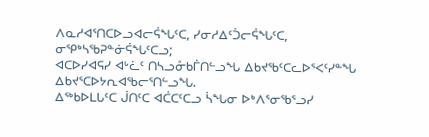ᐱᓇᓱᐊᕐᑎᑕᐅᓗᐊᓕᕌᖓᑦᑕ, ᓯᓂᓱᐃᑦᑑᓕᕌᖓᑦᑕ, ᓂᕿᒃᓴᖃᕈᓐᓃᕌᖓᑦᑕᓗ;
ᐊᑕᐅᓯᐊᕋᓯ ᐊᒡᓛᑦ ᑎᓴᓗᓁᑲᒦᑎᓪᓗᖓ ᐃᑲᔪᖃᑦᑕᓚᐅᕐᐸᑦᓯᓐᖓ ᐃᑲᔪᕐᑕᐅᔭᕆᐊᖃᓕᕐᑎᓪᓗᖓ.
ᐃᖅᑲᐅᒪᒐᑦᑕ ᒎᑎᑦᑕ ᐊᑖᑕᑦᑕᓗ ᓵᖓᓂ ᐅᒃᐱᕐᓂᖃᕐᓗᓯ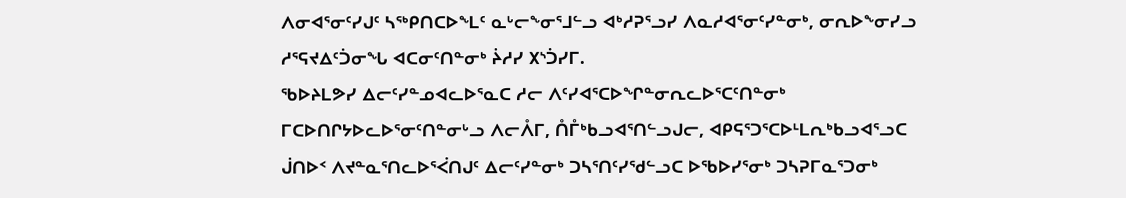ᐱᓂᐊᕐᓂᑦᓯᒍᑦ ᓴᖅᑭᑎᑕᐅᖕᒪᑦ ᓇᒡᓕᖕᓂᕐᒧᓪᓗ ᐊᒃᓱᕈᕐᓗᓯ ᐱᓇᓱᐊᕐᓂᑦᓯᓐᓂᒃ, ᓂᕆᐅᖕᓂᓯᓗ ᓱᕐᕋᔪᐃᑦᑑᓂᖓ ᐊᑕᓂᑦᑎᓐᓂᒃ ᔩᓱᓯ ᙭ᔅᑑᓯᒥ.
ᖃᐅᔨᒪᕗᓯ ᐃᓕᑦᓯᓐᓄᐊᓚᐅᕐᓇᑕ ᓱᓕ ᐱᑦᓯᐊᕐᑕᐅᖏᓐᓂᕆᓚᐅᕐᑕᑦᑎᓐᓂᒃ ᒥᑕᐅᑎᒋᔭᐅᓚᐅᕐᓂᑦᑎᓐᓂᒡᓗ ᐱᓕᐰᒥ, ᑍᒤᒃᑲᓗᐊᕐᑎᓪᓗᒍᓕ, ᐊᑭᕋᕐᑐᕐᑕᐅᒻᒪᕆᒃᑲᓗᐊᕐᓗᑕ ᒎᑎᐅᑉ ᐱᔪᓐᓇᕐᑎᓚᐅᕐᐹᑎᒍᑦ ᐃᓕᑦᓯᓐᓂᒃ ᑐᓴᕐᑎᑦᓯᖁᓪᓗᑕ ᐅᖃᐅᓯᕐᓂᒃ ᑐᓴᕈᒥᓇᕐᑐᓂᒃ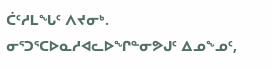ᑖᑦᓱᒪᖓᑦ ᐱᔪᓂᒃ.
ᓂᕐᑐᕐᑕᐅᓇᓱᐊᓚᐅᖏᓐᓂᕗᒍᑦ ᐃᓄᖕᓄᑦ,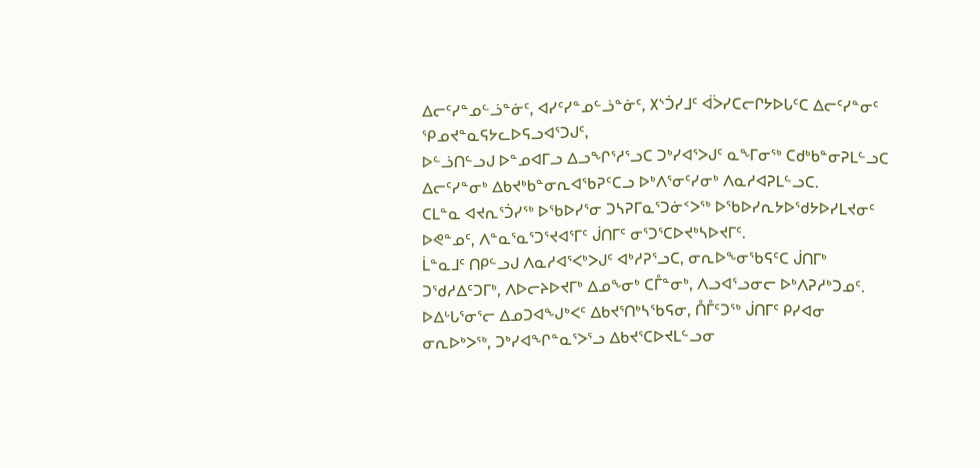ᐃᓕᑦᓯᓐᓄᓪᓘᓐᓃᑦ, ᐊᓯᑦᓯᓐᓄᓪᓘᓐᓃᑦ, ᙭ᔅᑑᓯᒧᑦ ᐋᐴᓯᑕᓕᒋᔭᐅᒐᑦᑕ ᐃᓕᑦᓯᓐᓂᑦ ᕿᓄᔪᓐᓇᕋᔭᓚᐅᕋᓗᐊᕐᑐᒍᑦ,
ᐅᓪᓘᑎᓪᓗᒍ ᐅᓐᓄᐊᒥᓗ ᐃᓗᖏᕐᓱᕐᓗᑕ ᑐᒃᓯᐊᕐᐳᒍᑦ ᓇᖕᒥᓂᖅ ᑕᑯᒃᑲᓐᓂᕈᒪᓪᓗᑕ ᐃᓕᑦᓯᓐᓂᒃ ᐃᑲᔪᒃᑲᓐᓂᕆᐊᖃᕈᑦᑕᓗ ᐅᒃᐱᕐᓂᑦᓯᓂᒃ ᐱᓇᓱᐊᕈᒪᓪᓗᑕ.
ᑕᒪᓐᓇ ᐊᔪᕆᕐᑑᓯᖅ ᐅᖃᐅᓯᕐᓂ ᑐᓴᕈᒥᓇᕐᑐᓃᑉᐳᖅ ᐅᖃᐅᓯᕆᔭᐅᖁᔭᐅᓯᒪᔪᓂᑦ ᐅᕙᓐᓄᑦ, ᐱᓐᓇᕐᓇᕐᑐᕐᔪᐊᕐᒥᑦ ᒎᑎᒥᑦ ᓂᕐᑐᕐᑕᐅᔪᒃᓴᐅᔪᒥᑦ.
ᒫᓐᓇᒧᑦ ᑎᑭᓪᓗᒍ ᐱᓇᓱᐊᕐᐸᒃᐳᒍᑦ ᐊᒃᓱᕈᕐᓗᑕ, ᓂᕆᐅᖕᓂᖃᕋᑦᑕ ᒎᑎᒥᒃ ᑐᖁᓱᐃᑦᑐᒥᒃ, ᐱᐅᓕᔨᐅᔪᒥᒃ ᐃᓄᖕᓂᒃ ᑕᒤᓐᓂᒃ, ᐱᓗᐊᕐᓗᓂᓕ ᐅᒃᐱᕈᓱᒃᑐᓄᑦ.
ᐅᐃᒡᒐᕐᓂᕐᓕ ᐃᓄᑐᐊᖑᒃᐸᑦ ᐃᑲᔪᕐᑎᒃᓴᖃᕋᓂ, ᑍᒤᑦᑐᖅ ᒎᑎᒥᑦ ᑭᓯᐊᓂ ᓂᕆᐅᒃᐳᖅ, ᑐᒃᓯᐊᖏᓐᓇᕐᐳᕐᓗ ᐃᑲᔪᕐᑕᐅᔪᒪᓪᓗᓂ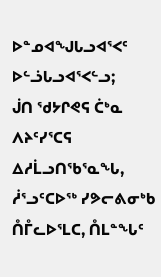ᐅᓐᓄᐊᖑᒐᓗᐊᕐᐸᑦ ᐅᓪᓘᒐᓗᐊᕐᐸᓪᓗ;
ᒎᑎ ᖁᔭᒋᕙᕋ ᑖᒃᓇ ᐱᔨᑦᓯᕐᑕᕋ ᐃᓱᒫᓗᑎᖃᕐᓇᖓ, ᓲᕐᓗᑦᑕᐅᖅ ᓯᕗᓕᕕᓂᒃᑲ ᑍᒤᓚᐅᕐᒪᑕ, ᑍᒪᓐᖓᑦ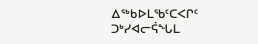ᐃᖅᑲᐅᒪᖃᑦᑕᐸᒋᑦ ᑐᒃᓯᐊᓕᕌᖓᒪ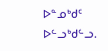ᐅᓐᓄᒃᑯᑦ ᐅᓪᓗᒃᑯᓪᓗ.